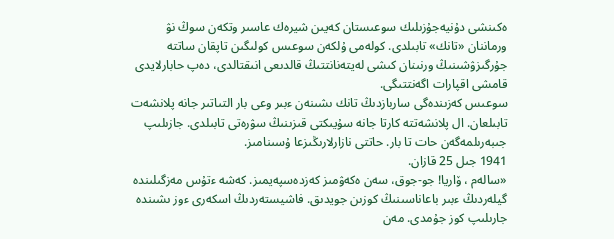ەكىنشى دۇنيەجۇزىلىك سوعىستان كەيىن شيرەك عاسىر وتكەن سوڭ نۋ ورماننان «تانك» تابىلدى. كولەمى ۇلكەن سوعىس كولىگىن تاپقان ساتتە جۇرگىزۋشىنىڭ ورنىنان كىشى لەيتەنانتتىڭ قالدىعى انىقتالدى، دەپ حابارلايدى قامشى اقپارات اگەنتتىگى.
سوعىس كەزىندەگى ساربازدىڭ تانك ىشىنەن ءبىر وعى بار التىاتىر جانە پلانشەت تابىلعان. ال پلانشەتتە كارتا جانە سۇيىكتى قىزىنىڭ سۋرەتى تابىلدى. جازىلىپ جىبەرىلمەگەن حات تا بار. حاتتى نازارلارىڭىزعا ۇسىنامىز.
1941 جىل 25 قازان.
«سالەم ، ۆاريا! جو-جوق، سەن ەكەۋمىز كەزدەسپەيمىز. كەشە ءتۇس مەزگىلىندە گيلەردىڭ ءبىر باعاناسىنىڭ كوزىن جويدىق. فاشيستەردىڭ اسكەرى ءوز ىشىندە جارىلىپ كوز جۇمدى. مەن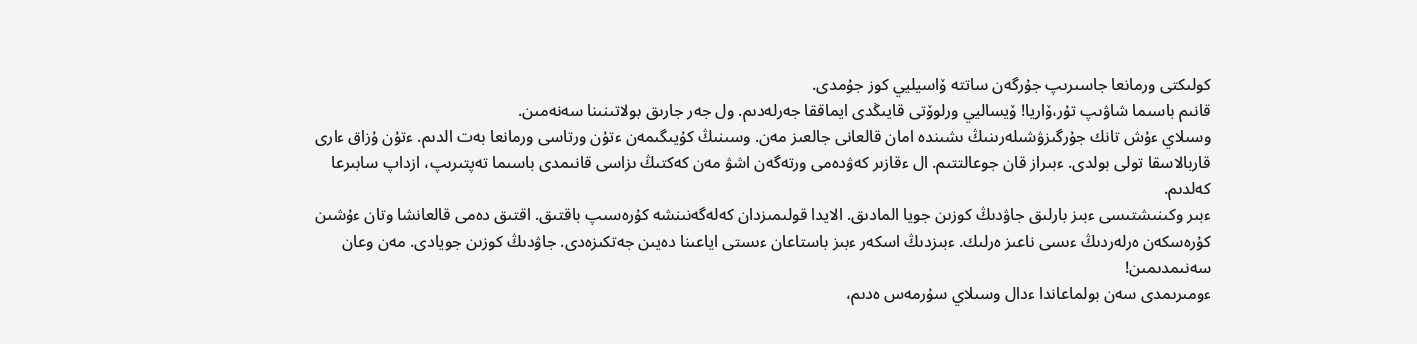كولىكتى ورمانعا جاسىرىپ جۇرگەن ساتتە ۆاسيليي كوز جۇمدى.
قانىم باسىما شاۋىپ تۇر،ۆاريا! ۆيساليي ورلوۆتى قايىڭدى ايماققا جەرلەدىم. ول جەر جارىق بولاتىنىنا سەنەمىن.
وسىلاي ءۇش تانك جۇرگىزۋشىلەرىنىڭ ىشىندە امان قالعانى جالعىز مەن. وسىنىڭ كۇيىگىمەن ءتۇن ورتاسى ورمانعا بەت الدىم. ءتۇن ۇزاق ءارى قاربالاسقا تولى بولدى. ءبىراز قان جوعالتتىم. ال ءقازىر كەۋدەمى ورتەگەن اشۋ مەن كەكتىڭ ىزاسى قانىمدى باسىما تەپتىرىپ، ازداپ سابىرعا كەلدىم.
ءبىر وكىنىشتىسى ءبىز بارلىق جاۋدىڭ كوزىن جويا المادىق. الايدا قولىمىزدان كەلەگەنىنشە كۇرەسىپ باقتىق. اقتىق دەمى قالعانشا وتان ءۇشىن كۇرەسكەن ەرلەردىڭ ءىسى ناعىز ەرلىك. ءبىزدىڭ اسكەر ءبىز باستاعان ءىستى اياعىنا دەيىن جەتكىزەدى. جاۋدىڭ كوزىن جويادى. مەن وعان سەنىمدىمىن!
ءومىرىمدى سەن بولماعاندا ءدال وسىلاي سۇرمەس ەدىم،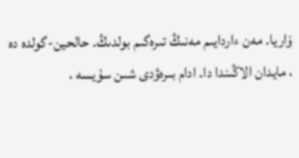ۆاريا. مەن ءاردايىم مەنىڭ تىرەگىم بولدىڭ. حالحين-گولدە دە ، مايدان الاڭىندا دا. ادام بىرەۋدى شىن سۇيسە ،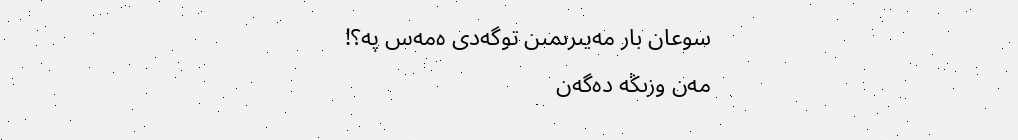سوعان بار مەيىرىمىن توگەدى ەمەس پە؟!
مەن وزىڭە دەگەن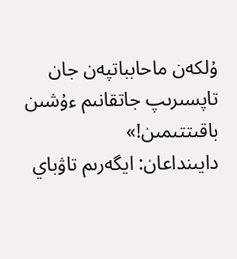ۇلكەن ماحابباتپەن جان تاپسىرىپ جاتقانىم ءۇشىن باقىتتىمىن!»
دايىنداعان: ايگەرىم تاۋباي